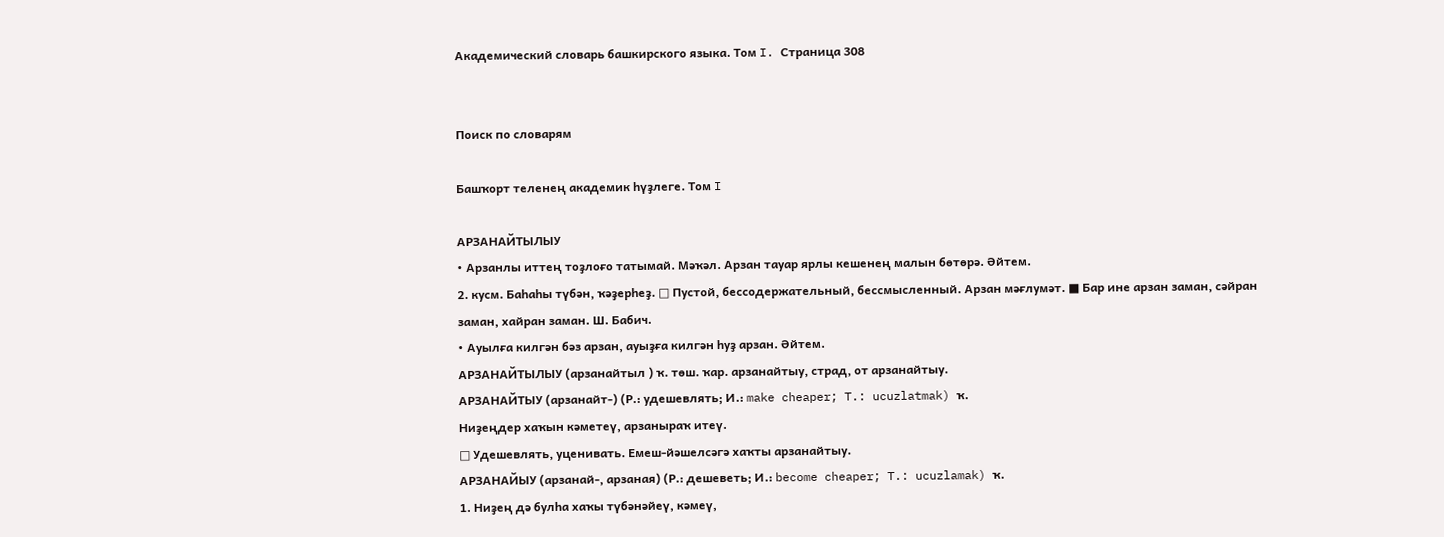Академический словарь башкирского языка. Том I. Страница 308


Поиск по словарям

Башҡорт теленең академик һүҙлеге. Том I

АРЗАНАЙТЫЛЫУ
• Арзанлы иттең тоҙлоғо татымай. Мәҡәл. Арзан тауар ярлы кешенең малын бөтөрә. Әйтем.
2. кусм. Баһаһы түбән, ҡәҙерһеҙ. □ Пустой, бессодержательный, бессмысленный. Арзан мәғлумәт. ■ Бар ине арзан заман, сәйран заман, хайран заман. Ш. Бабич.
• Ауылға килгән бәз арзан, ауыҙға килгән һуҙ арзан. Әйтем.
АРЗАНАЙТЫЛЫУ (арзанайтыл ) ҡ. төш. ҡар. арзанайтыу, страд, от арзанайтыу.
АРЗАНАЙТЫУ (арзанайт-) (Р.: удешевлять; И.: make cheaper; T.: ucuzlatmak) ҡ.
Ниҙеңдер хаҡын кәметеү, арзаныраҡ итеү.
□ Удешевлять, уценивать. Емеш-йәшелсәгә хаҡты арзанайтыу.
АРЗАНАЙЫУ (арзанай-, арзаная) (Р.: дешеветь; И.: become cheaper; T.: ucuzlamak) ҡ.
1. Ниҙең дә булһа хаҡы түбәнәйеү, кәмеү,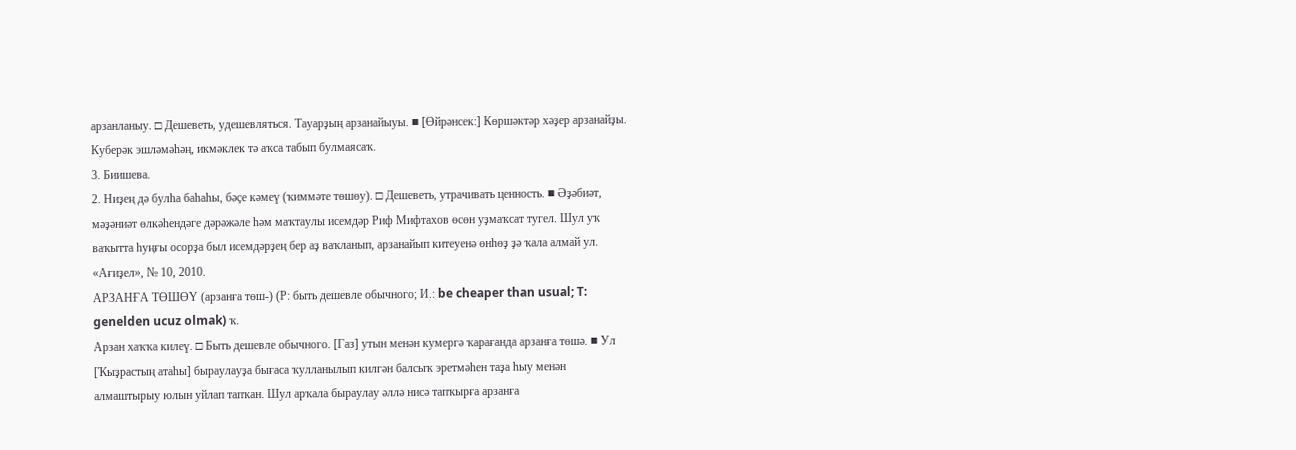арзанланыу. □ Дешеветь, удешевляться. Тауарҙың арзанайыуы. ■ [Өйрәнсек:] Көршәктәр хәҙер арзанайҙы. Куберәк эшләмәһәң, икмәклек тә аҡса табып булмаясаҡ.
3. Биишева.
2. Ниҙең дә булһа баһаһы, бәҫе кәмеү (ҡиммәте төшөу). □ Дешеветь, утрачивать ценность. ■ Әҙәбиәт, мәҙәниәт өлкәһендәге дәрәжәле һәм маҡтаулы исемдәр Риф Мифтахов өсөн уҙмаҡсат тугел. Шул уҡ ваҡытта һуңғы осорҙа был исемдәрҙең бер аҙ ваҡланып, арзанайып китеуенә өнһөҙ ҙә ҡала алмай ул. «Ағиҙел», № 10, 2010.
АРЗАНҒА ТӨШӨҮ (арзанға төш-) (Р: быть дешевле обычного; И.: be cheaper than usual; T: genelden ucuz olmak) ҡ.
Арзан хаҡҡа килеү. □ Быть дешевле обычного. [Газ] утын менән кумергә ҡарағанда арзанға төшә. ■ Ул [Ҡыҙрастың атаһы] быраулауҙа бығаса ҡулланылып килгән балсыҡ эретмәһен таҙа һыу менән алмаштырыу юлын уйлап тапҡан. Шул арҡала быраулау әллә нисә тапҡырға арзанға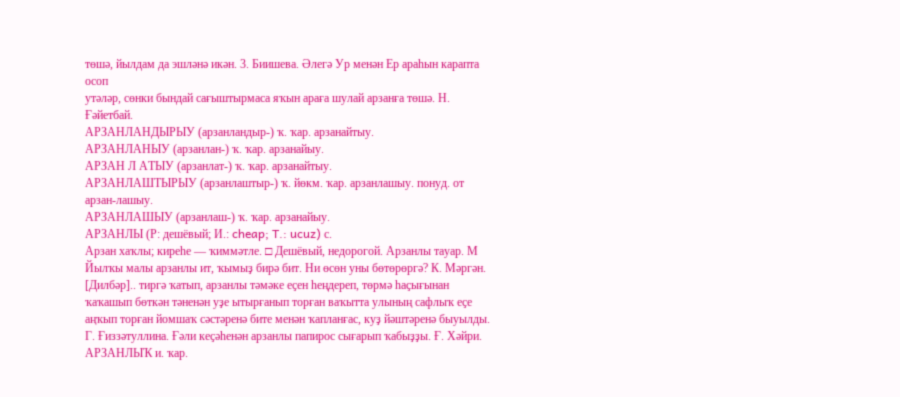төшә, йылдам да эшләнә икән. 3. Биишева. Әлегә Ур менән Ер араһын карапта осоп
утәләр, сөнки бындай сағыштырмаса яҡын араға шулай арзанға төшә. Н. Ғәйетбай.
АРЗАНЛАНДЫРЫУ (арзанландыр-) ҡ. ҡар. арзанайтыу.
АРЗАНЛАНЫУ (арзанлан-) ҡ. ҡар. арзанайыу.
АРЗАН Л АТЫУ (арзанлат-) ҡ. ҡар. арзанайтыу.
АРЗАНЛАШТЫРЫУ (арзанлаштыр-) ҡ. йөкм. ҡар. арзанлашыу. понуд. от арзан-лашыу.
АРЗАНЛАШЫУ (арзанлаш-) ҡ. ҡар. арзанайыу.
АРЗАНЛЫ (Р: дешёвый; И.: cheap; T.: ucuz) с.
Арзан хаҡлы; киреһе — ҡиммәтле. □ Дешёвый, недорогой. Арзанлы тауар. М Йылҡы малы арзанлы ит, ҡымыҙ бирә бит. Ни өсөн уны бөтөрөргә? К. Мәргән. [Дилбәр].. тиргә ҡатып, арзанлы тәмәке еҫен һеңдереп, төрмә һаҫығынан ҡаҡашып бөткән тәненән уҙе ытырғанып торған ваҡытта улының сафлыҡ еҫе аңҡып торған йомшаҡ сәстәренә бите менән ҡапланғас, куҙ йәштәренә быуылды. Г. Ғиззәтуллина. Ғәли кеҫәһенән арзанлы папирос сығарып ҡабыҙҙы. Ғ. Хәйри.
АРЗАНЛЫҠ и. ҡар.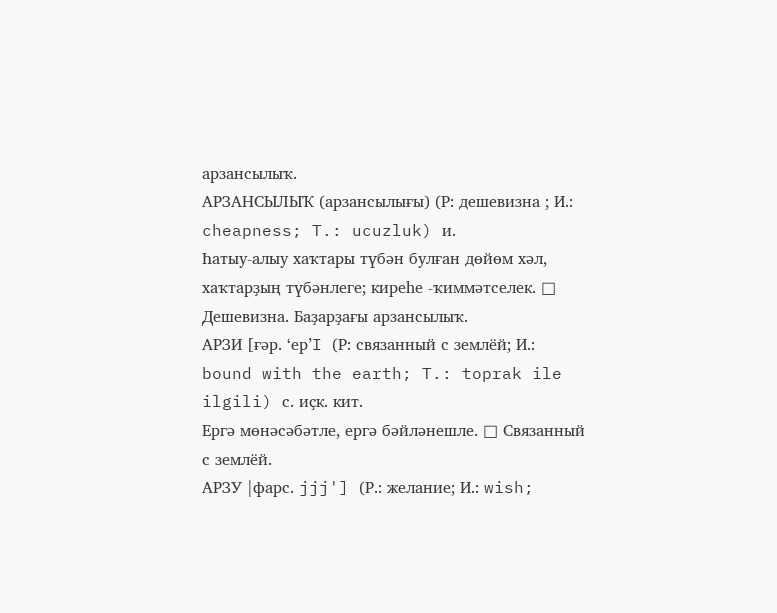арзансылыҡ.
АРЗАНСЫЛЫҠ (арзансылығы) (Р: дешевизна ; И.: cheapness; T.: ucuzluk) и.
Һатыу-алыу хаҡтары түбән булған дөйөм хәл, хаҡтарҙың түбәнлеге; киреһе -ҡиммәтселек. □ Дешевизна. Баҙарҙағы арзансылыҡ.
АРЗИ [ғәр. ‘ер’I (Р: связанный с землёй; И.: bound with the earth; T.: toprak ile ilgili) с. иҫк. кит.
Ергә мөнәсәбәтле, ергә бәйләнешле. □ Связанный с землёй.
АРЗУ |фарс. jjj'] (Р.: желание; И.: wish;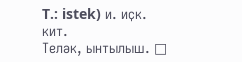T.: istek) и. иҫк. кит.
Теләк, ынтылыш. □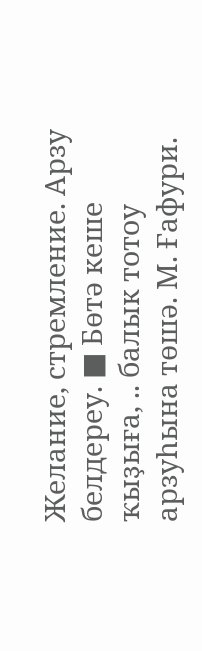Желание, стремление. Арзу белдереу. ■ Бөтә кеше ҡыҙыға, .. балык тотоу арзуһына төшә. М. Ғафури.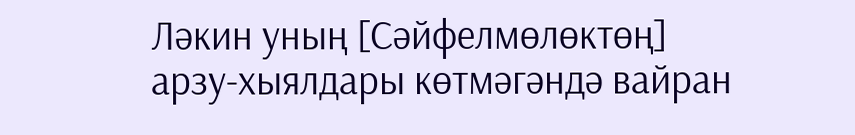Ләкин уның [Сәйфелмөлөктөң] арзу-хыялдары көтмәгәндә вайран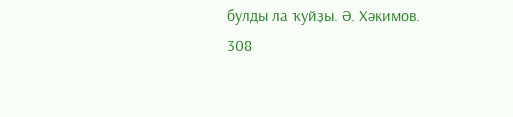булды ла ҡуйҙы. Ә. Хәкимов.
308